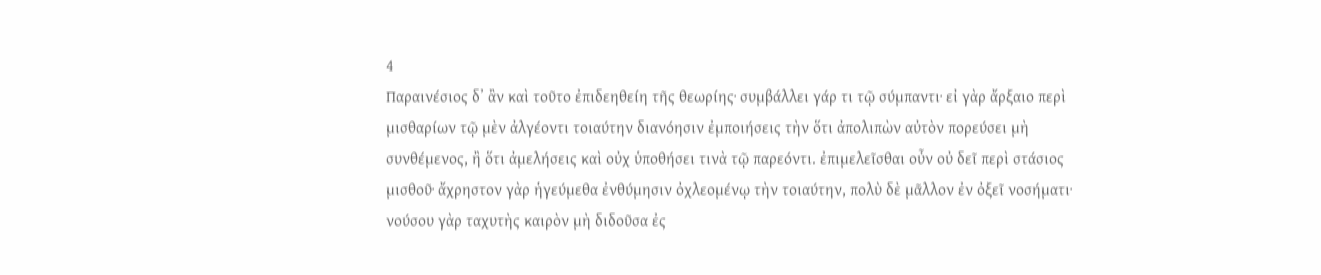4
Παραινέσιος δʼ ἂν καὶ τοῦτο ἐπιδεηθείη τῆς θεωρίης· συμβάλλει γάρ τι τῷ σύμπαντι· εἰ γὰρ ἄρξαιο περὶ μισθαρίων τῷ μὲν ἀλγέοντι τοιαύτην διανόησιν ἐμποιήσεις τὴν ὅτι ἀπολιπὼν αὐτὸν πορεύσει μὴ συνθέμενος, ἢ ὅτι ἀμελήσεις καὶ οὐχ ὑποθήσει τινὰ τῷ παρεόντι. ἐπιμελεῖσθαι οὖν οὐ δεῖ περὶ στάσιος μισθοῦ· ἄχρηστον γὰρ ἡγεύμεθα ἐνθύμησιν ὀχλεομένῳ τὴν τοιαύτην, πολὺ δὲ μᾶλλον ἐν ὀξεῖ νοσήματι· νούσου γὰρ ταχυτὴς καιρὸν μὴ διδοῦσα ἐς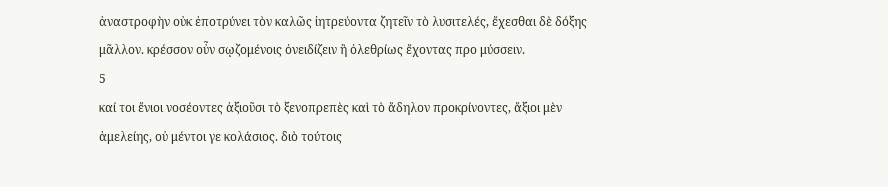ἀναστροφὴν οὐκ ἐποτρύνει τὸν καλῶς ἰητρεύοντα ζητεῖν τὸ λυσιτελές, ἔχεσθαι δὲ δόξης μᾶλλον. κρέσσον οὖν σῳζομένοις ὀνειδίζειν ἢ ὀλεθρίως ἔχοντας προ μύσσειν.
5
καί τοι ἔνιοι νοσέοντες ἀξιοῦσι τὸ ξενοπρεπὲς καὶ τὸ ἄδηλον προκρίνοντες, ἄξιοι μὲν ἀμελείης, οὐ μέντοι γε κολάσιος. διὸ τούτοις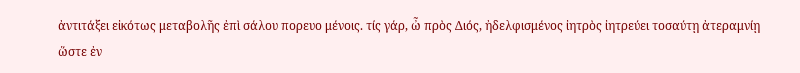ἀντιτάξει εἰκότως μεταβολῆς ἐπὶ σάλου πορευο μένοις. τίς γάρ, ὦ πρὸς Διός, ἠδελφισμένος ἰητρὸς ἰητρεύει τοσαύτῃ ἀτεραμνίῃ ὥστε ἐν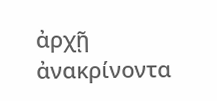ἀρχῇ ἀνακρίνοντα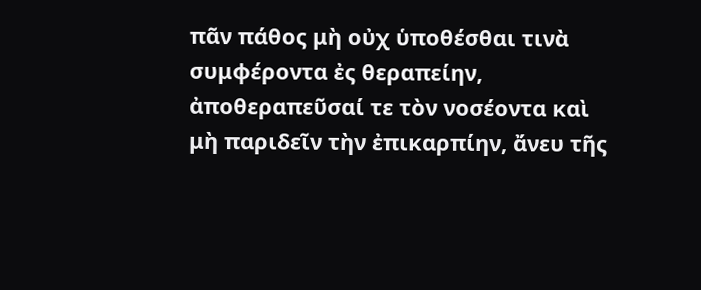πᾶν πάθος μὴ οὐχ ὑποθέσθαι τινὰ συμφέροντα ἐς θεραπείην, ἀποθεραπεῦσαί τε τὸν νοσέοντα καὶ μὴ παριδεῖν τὴν ἐπικαρπίην, ἄνευ τῆς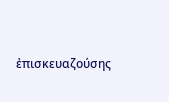ἐπισκευαζούσης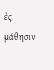ἐς μάθησιν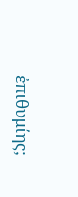ἐπιθυμίης;